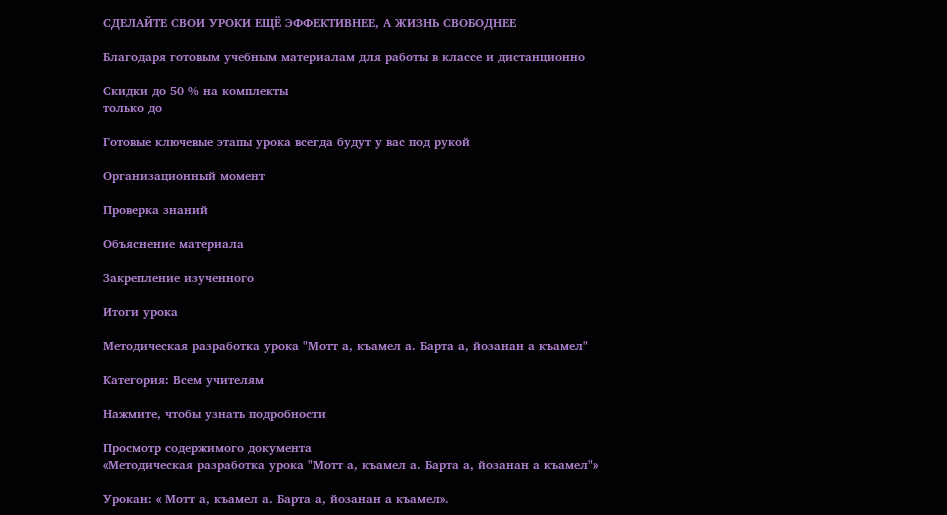СДЕЛАЙТЕ СВОИ УРОКИ ЕЩЁ ЭФФЕКТИВНЕЕ, А ЖИЗНЬ СВОБОДНЕЕ

Благодаря готовым учебным материалам для работы в классе и дистанционно

Скидки до 50 % на комплекты
только до

Готовые ключевые этапы урока всегда будут у вас под рукой

Организационный момент

Проверка знаний

Объяснение материала

Закрепление изученного

Итоги урока

Методическая разработка урока "Мотт а, къамел а. Барта а, йозанан а къамел"

Категория: Всем учителям

Нажмите, чтобы узнать подробности

Просмотр содержимого документа
«Методическая разработка урока "Мотт а, къамел а. Барта а, йозанан а къамел"»

Урокан: « Мотт а, къамел а. Барта а, йозанан а къамел».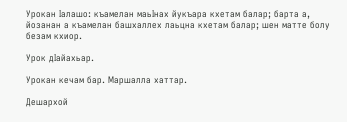Урокан Iалашо: къамелан маьIнах йукъара кхетам балар; барта а, йозанан а къамелан башхаллех лаьцна кхетам балар; шен матте болу безам кхиор.

Урок дIайахьар.

Урокан кечам бар. Маршалла хаттар.

Дешархой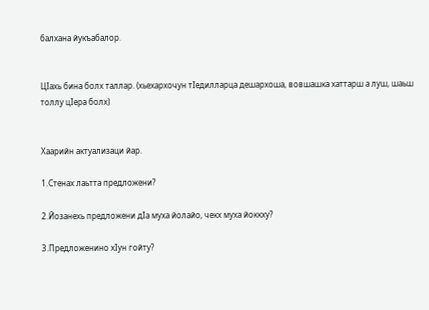балхана йукъабалор.


ЦIахь бина болх таллар. (хьехархочун тIедилларца дешархоша, вовшашка хаттарш а луш, шаьш толлу цIера болх)


Хаарийн актуализаци йар.

1.Стенах лаьтта предложени?

2.Йозанехь предложени дIа муха йолайо, чекх муха йоккху?

3.Предложенино хIун гойту?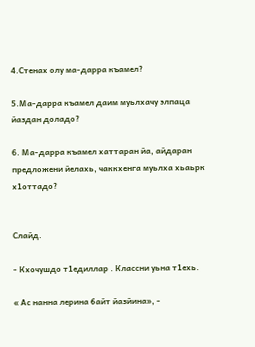4.Стенах олу ма-дарра къамел?

5.Ма-дарра къамел даим муьлхачу элпаца йаздан доладо?

6. Ма-дарра къамел хаттаран йа, айдаран предложени йелахь, чаккхенга муьлха хьаьрк х1оттадо?


Слайд.

- Кхочушдо т1едиллар . Классни уьна т1ехь.

« Ас нанна лерина байт йазйина», -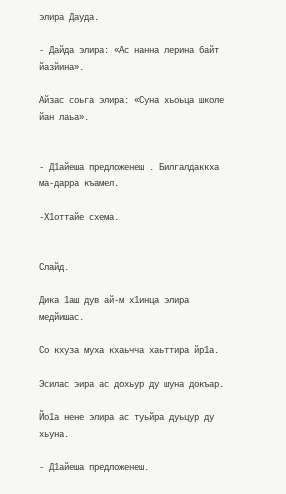элира Дауда.

- Дайда элира: «Ас нанна лерина байт йазйина».

Айзас соьга элира: «Суна хьоьца школе йан лаьа».


- Д1айеша предложенеш . Билгалдаккха ма-дарра къамел.

-Х1оттайе схема.


Слайд.

Дика 1аш дув ай-м х1инца элира медйишас.

Со кхуза муха кхаьчча хаьттира йр1а.

Эсилас эира ас дохьур ду шуна докъар.

Йо1а нене элира ас туьйра дуьцур ду хьуна.

- Д1айеша предложенеш.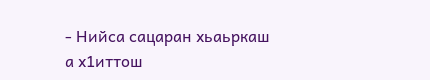- Нийса сацаран хьаьркаш а х1иттош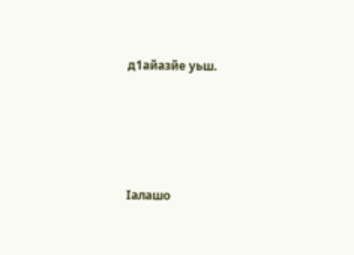д1айазйе уьш.






Iалашо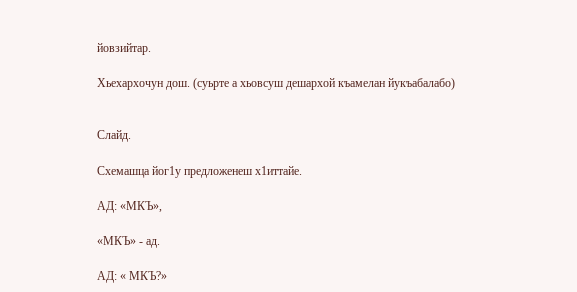йовзийтар.

Хьехархочун дош. (суьрте а хьовсуш дешархой къамелан йукъабалабо)


Слайд.

Схемашца йог1у предложенеш х1иттайе.

АД: «МКЪ»,

«МКЪ» - ад.

АД: « МКЪ?»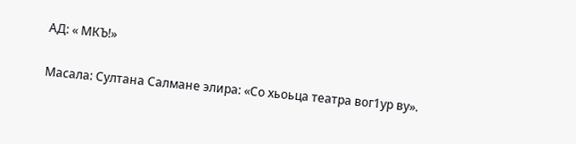АД: « МКЪ!»

Масала: Султана Салмане элира: «Со хьоьца театра вог1ур ву».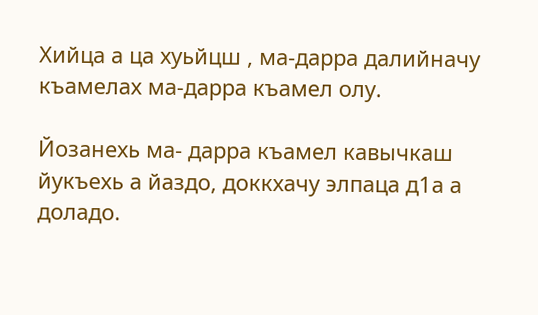Хийца а ца хуьйцш , ма-дарра далийначу къамелах ма-дарра къамел олу.

Йозанехь ма- дарра къамел кавычкаш йукъехь а йаздо, доккхачу элпаца д1а а доладо.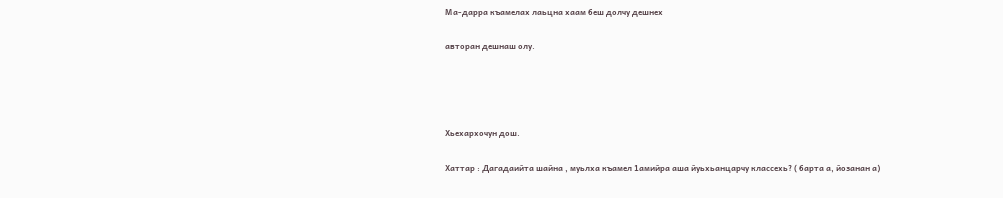Ма-дарра къамелах лаьцна хаам беш долчу дешнех

авторан дешнаш олу.




Хьехархочун дош.

Хаттар : Дагадаийта шайна , муьлха къамел 1амийра аша йуьхьанцарчу классехь? ( барта а, йозанан а)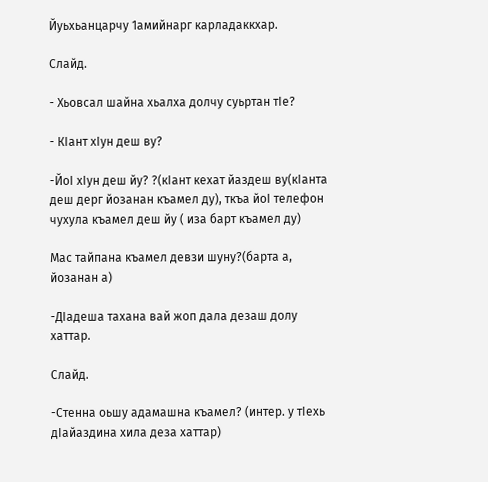Йуьхьанцарчу 1амийнарг карладаккхар.

Слайд.

- Хьовсал шайна хьалха долчу суьртан тIе?

- КIант хIун деш ву?

-ЙоI хIун деш йу? ?(кIант кехат йаздеш ву(кIанта деш дерг йозанан къамел ду), ткъа йоI телефон чухула къамел деш йу ( иза барт къамел ду)

Мас тайпана къамел девзи шуну?(барта а, йозанан а)

-ДIадеша тахана вай жоп дала дезаш долу хаттар.

Слайд.

-Стенна оьшу адамашна къамел? (интер. у тIехь дIайаздина хила деза хаттар)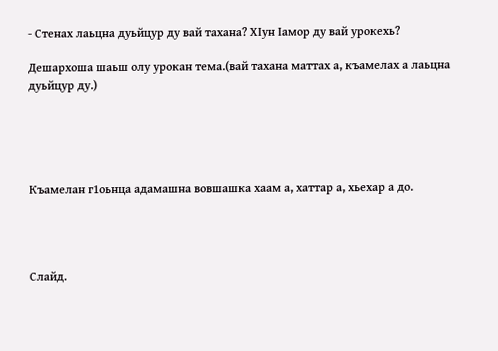- Стенах лаьцна дуьйцур ду вай тахана? ХIун Iамор ду вай урокехь?

Дешархоша шаьш олу урокан тема.(вай тахана маттах а, къамелах а лаьцна дуьйцур ду.)





Къамелан г1оьнца адамашна вовшашка хаам а, хаттар а, хьехар а до.




Слайд.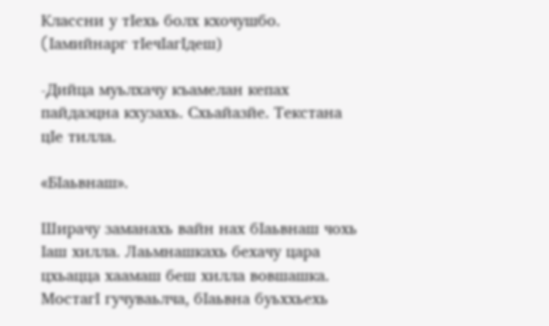Классни у тIехь болх кхочушбо. (Iамийнарг тIечIагIдеш)

-Дийца муьлхачу къамелан кепах пайдаэцна кхузахь. Схьайазйе. Текстана цIе тилла.

«БIаьвнаш».

Ширачу заманахь вайн нах бIаьвнаш чохь Iаш хилла. Лаьмнашкахь бехачу цара цхьацца хаамаш беш хилла вовшашка. МостагI гучуваьлча, бIаьвна буьххьехь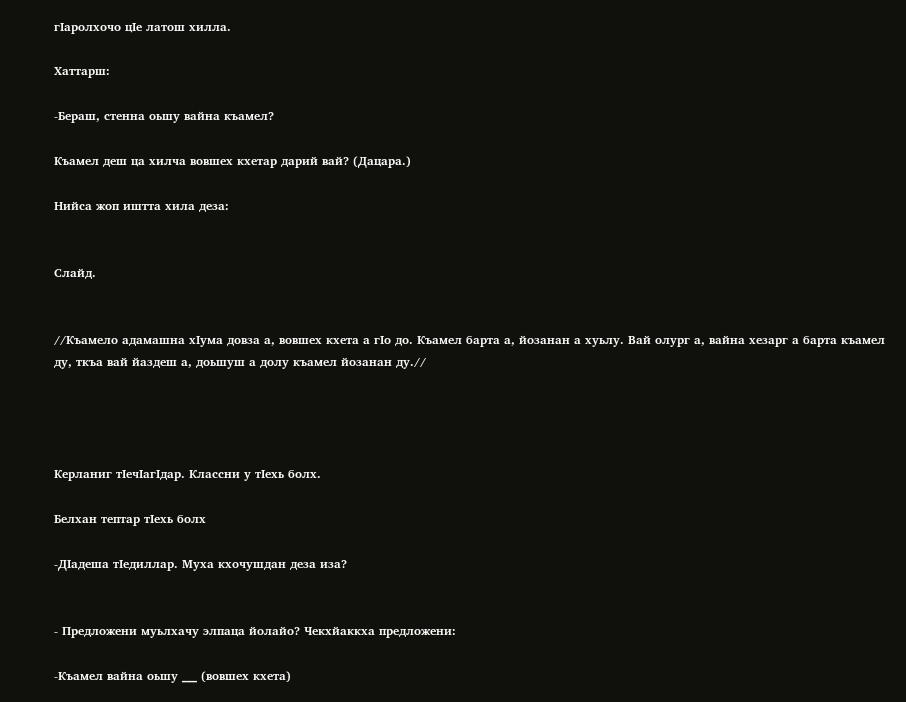гIаролхочо цIе латош хилла.

Хаттарш:

-Бераш, стенна оьшу вайна къамел?

Къамел деш ца хилча вовшех кхетар дарий вай? (Дацара.)

Нийса жоп иштта хила деза:


Слайд.


//Къамело адамашна хIума довза а, вовшех кхета а гIо до. Къамел барта а, йозанан а хуьлу. Вай олург а, вайна хезарг а барта къамел ду, ткъа вай йаздеш а, доьшуш а долу къамел йозанан ду.//




Керланиг тIечIагIдар. Классни у тIехь болх.

Белхан тептар тIехь болх

-ДIадеша тIедиллар. Муха кхочушдан деза иза?


- Предложени муьлхачу элпаца йолайо? Чекхйаккха предложени:

-Къамел вайна оьшу ___ (вовшех кхета)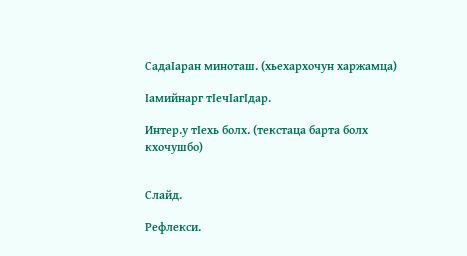СадаIаран миноташ. (хьехархочун харжамца)

Iамийнарг тIечIагIдар.

Интер.у тIехь болх. (текстаца барта болх кхочушбо)


Слайд.

Рефлекси.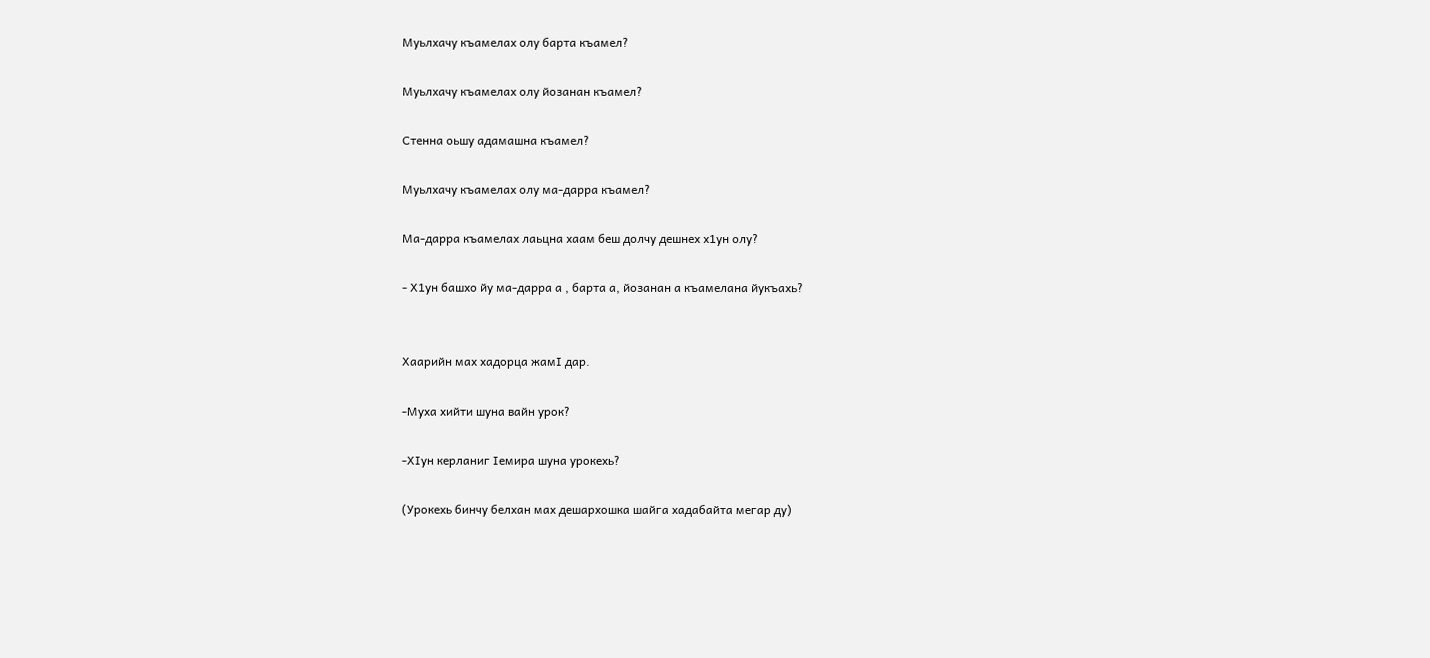Муьлхачу къамелах олу барта къамел?

Муьлхачу къамелах олу йозанан къамел?

Стенна оьшу адамашна къамел?

Муьлхачу къамелах олу ма-дарра къамел?

Ма-дарра къамелах лаьцна хаам беш долчу дешнех х1ун олу?

- Х1ун башхо йу ма-дарра а , барта а, йозанан а къамелана йукъахь?


Хаарийн мах хадорца жамI дар.

-Муха хийти шуна вайн урок?

-ХIун керланиг Iемира шуна урокехь?

(Урокехь бинчу белхан мах дешархошка шайга хадабайта мегар ду)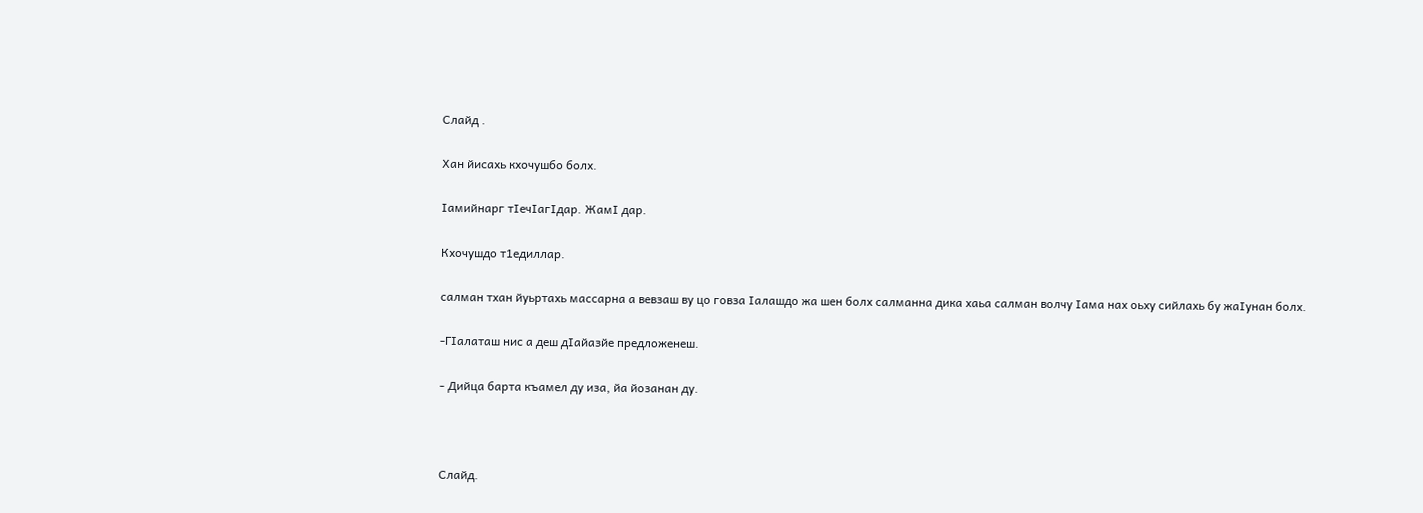Слайд .

Хан йисахь кхочушбо болх.

Iамийнарг тIечIагIдар. ЖамI дар.

Кхочушдо т1едиллар.

салман тхан йуьртахь массарна а вевзаш ву цо говза Iалашдо жа шен болх салманна дика хаьа салман волчу Iама нах оьху сийлахь бу жаIунан болх.

-ГIалаташ нис а деш дIайазйе предложенеш.

- Дийца барта къамел ду иза, йа йозанан ду.



Слайд.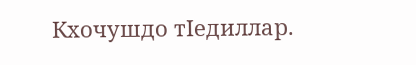Кхочушдо тIедиллар.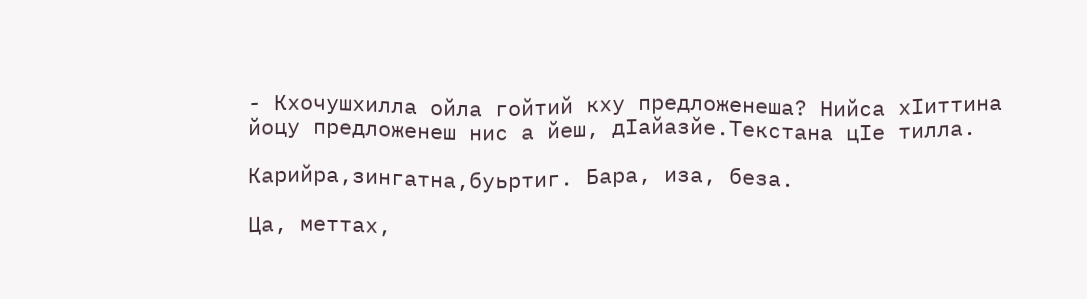- Кхочушхилла ойла гойтий кху предложенеша? Нийса хIиттина йоцу предложенеш нис а йеш, дIайазйе.Текстана цIе тилла.

Карийра,зингатна,буьртиг. Бара, иза, беза.

Ца, меттах,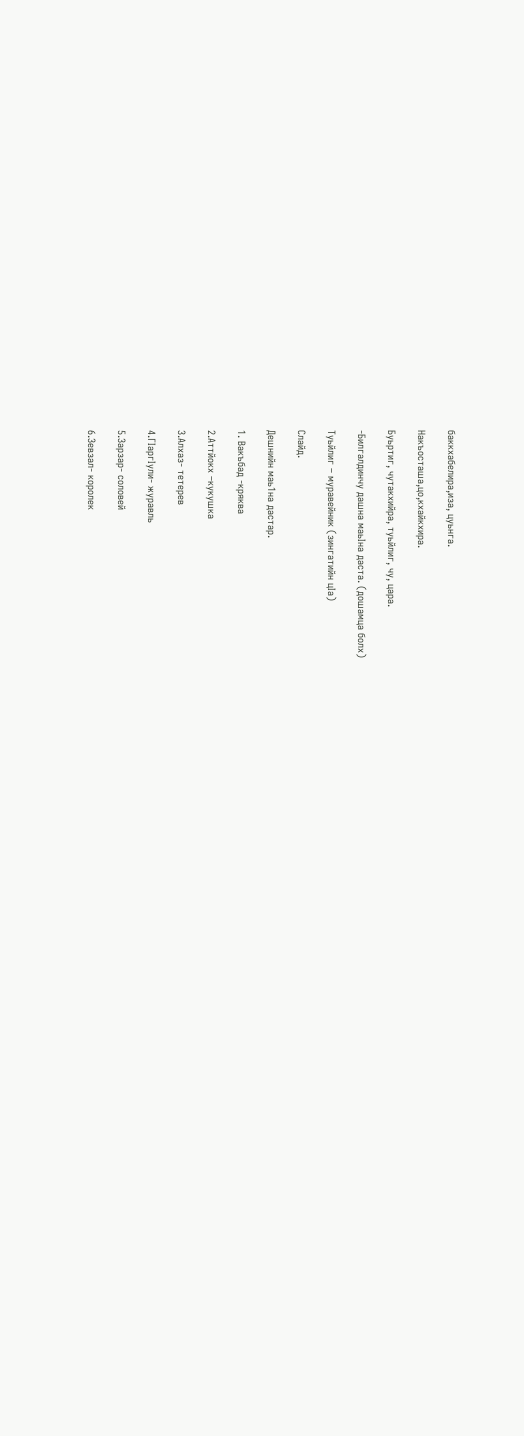баккхабелира,иза, цуьнга.

Накъосташа,цо,кхайкхира.

Буьртиг, чутакхийра, туьйлиг, чу, цара.

-Билгалдинчу дашна маьIна даста. (дошамца болх)

Туьйлиг – муравейник (зингатийн цIа)

Слайд.

Дешнийн маь1на дастар.

1. Вакъбад -кряква

2.Аттйокх –кукушка

3.Алхаз- тетерев

4.ГIаргIули- журавль

5.Зарзар- соловей

6.Зевзал- королек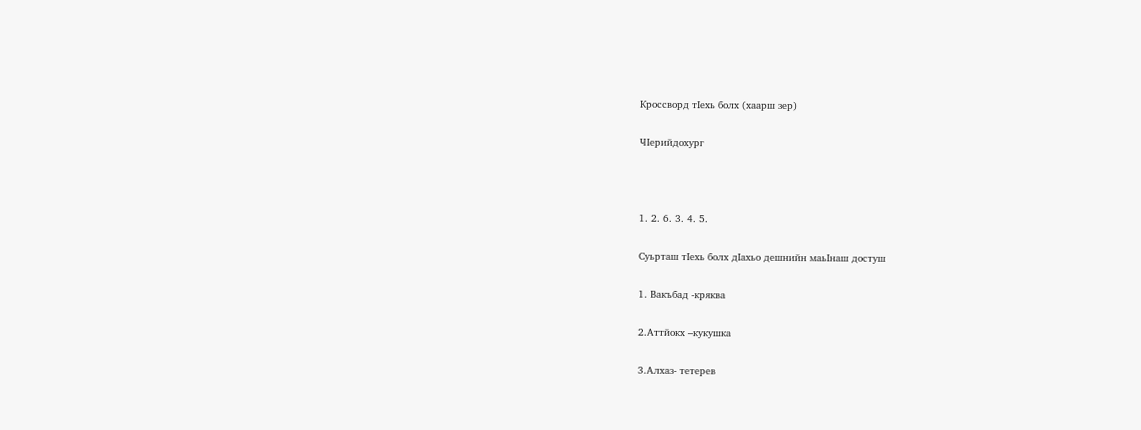Кроссворд тIехь болх (хаарш зер)

ЧIерийдохург



1. 2. 6. 3. 4. 5.

Суьрташ тIехь болх дIахьо дешнийн маьIнаш достуш

1. Вакъбад -кряква

2.Аттйокх –кукушка

3.Алхаз- тетерев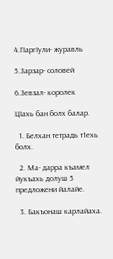4.ГIаргIули- журавль

5.Зарзар- соловей

6.Зевзал- королек

ЦIахь бан болх балар.

  1. Белхан тетрадь т1ехь болх.

  2. Ма- дарра къамел йукъахь долуш 5 предложени йалайе.

  3. Бакъонаш карлайаха.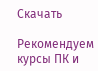Скачать

Рекомендуем курсы ПК и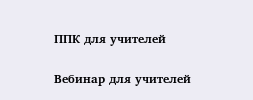ППК для учителей

Вебинар для учителей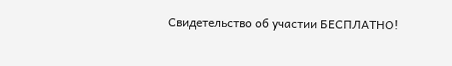Свидетельство об участии БЕСПЛАТНО!